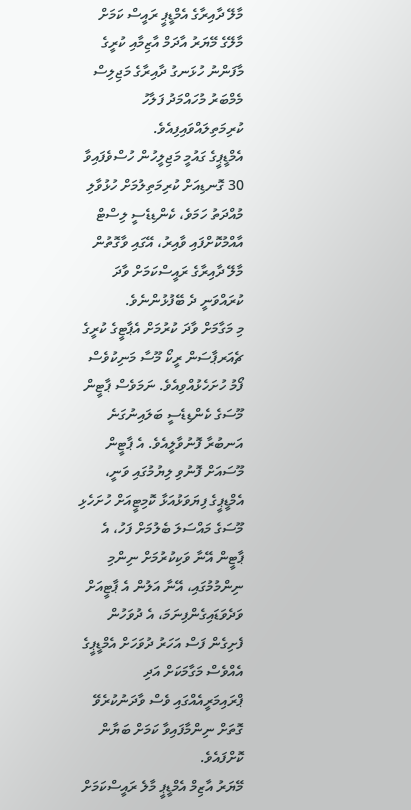މާލޭ ދާއިރާގެ އެމްޑީޕީ ރައީސް ކަމަށް މާލޭގެ މޭޔަރު އާދަމް އާޒިމާއި ކުރީގެ މާފަންނު ހުޅަނގު ދާއިރާގެ މަޖިލިސް މެމްބަރު މުހައްމަދު ފަލާހު ކުރިމަތިލައްވައިފިއެވެ.
އެމްޑީޕީގެ ގައުމީ މަޖިލީހުން ހުސްވެފައިވާ 30 ގޮނޑިއަށް ކުރިމަތިލުމަށް ހުޅުވާލި މުއްދަތު ހަމަވެ، ކެންޑިޑެސީ ލިސްޓް އާއްމުކޮށްފައި ވާއިރު، އޭގައި ވާގޮތުން މާލޭ ދާއިރާގެ ރައީސްކަމަށް ވާދަ ކުރައްވަނީ ދެ ބޭފުޅުންނެވެ.
މި މަގާމަށް ވާދަ ކުރުމަށް އެޕާޓީގެ ކުރީގެ ޗެއަރޕާސަން ރީކޯ މޫސާ މަނިކުވެސް ފޯމު ހުށަހެޅުއްވިއެވެ. ނަމަވެސް ޕާޓީން މޫސަގެ ކެންޑިޑެސީ ބަލައިނުގަނެ އަނބުރާ ފޮނުވާލީއެވެ. އެ ޕާޓީން މޫސައަށް ފޮނުވި ލިޔުމުގައި ވަނީ، އެމްޑީޕީގެ ފިޔަވަޅުއަޅާ ކޮމިޓީއަށް ހުށަހެޅި މޫސަގެ މައްސަލަ ބެލުމަށް ފަހު، އެ ޕާޓީން އޭނާ ވަކިކުރުމަށް ނިންމި ނިންމުމުގައި، އޭނާ އަލުން އެ ޕާޓީއަށް ވަދެވަޑައިގެންފިނަމަ، އެ ދުވަހުން ފެށިގެން ފަސް އަހަރު ދުވަހަށް އެމްޑީޕީގެ އެއްވެސް މަގާމަކަށް އަދި ޕްރައިމަރީއެއްގައި ވެސް ވާދަނުކުރެވޭ ގޮތަށް ނިންމާފައިވާ ކަމަށް ބަޔާން ކޮށްފައެވެ.
މޭޔަރު އާޒިމް އެމްޑީޕީ މާލެ ރައީސްކަމަށް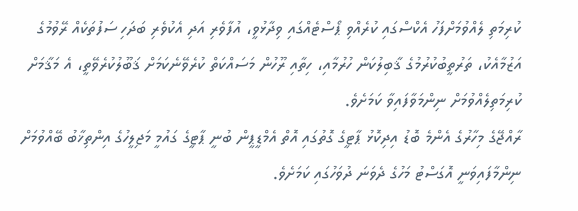ކުރިމަތި ލެއްވުމަށްފަހު އެކްސްގައި ކުރެއްވި ޕޯސްޓެއްގައި ވިދާޅުވީ، އުފާވެރި އަދި އެކުވެރި ބަދަހި ސަފުތަކެއް ރޭވުމުގެ އަޒުމާއެކު، ތަރުތީބުކުރުމުގެ ޤާބިލުކަން ހުރުމާއި، ހިތާއި ރޫހުން މަސައްކަތް ކުރެވޭނެކަމަށް ޤަބޫލުކުރެވޭތީ، އެ މަޤާމަށް ކުރިމަތިލެއްވުމަށް ނިންމަވާފައިވާ ކަމަށެވެ.
ރާއްޖޭގެ މިހާރުގެ އެންމެ ބޮޑު އިދިކޮޅު ޕާޓީގެ ގޮތުގައި އޮތް އެމްޑީޕީން ބުނީ ޕާޓީގެ ގައުމީ މަޖިލީހުގެ އިންތިޚާބު ބޭއްވުމަށް ނިންމާފައިވަނީ އޮގަސްޓު މަހުގެ ދެވަނަ ދުވަހުގައި ކަމަށެވެ.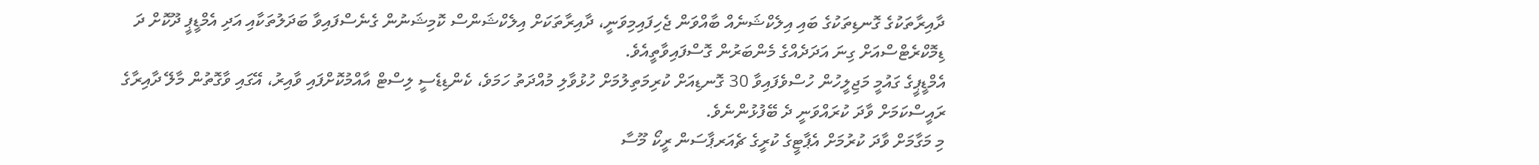ދާއިރާތަކުގެ ގޮނޑިތަކުގެ ބައި އިލެކްޝަނެއް ބާއްވަން ޖެހިފައިމިވަނީ، ދާއިރާތަކަށް އިލެކްޝަންސް ކޮމިޝަނުން ގެނެސްފައިވާ ބަދަލުތަކާއި އަދި އެމްޑީޕީ ދޫކޮށް ދަ ޑިމޮކްރެޓްސްއަށް ގިނަ އަދަދެއްގެ މެންބަރުން ގޮސްފައިވާތީއެވެ.
އެމްޑީޕީގެ ގައުމީ މަޖިލީހުން ހުސްވެފައިވާ 30 ގޮނޑިއަށް ކުރިމަތިލުމަށް ހުޅުވާލި މުއްދަތު ހަމަވެ، ކެންޑިޑެސީ ލިސްޓް އާއްމުކޮށްފައި ވާއިރު، އޭގައި ވާގޮތުން މާލޭ ދާއިރާގެ ރައީސްކަމަށް ވާދަ ކުރައްވަނީ ދެ ބޭފުޅުންނެވެ.
މި މަގާމަށް ވާދަ ކުރުމަށް އެޕާޓީގެ ކުރީގެ ޗެއަރޕާސަން ރީކޯ މޫސާ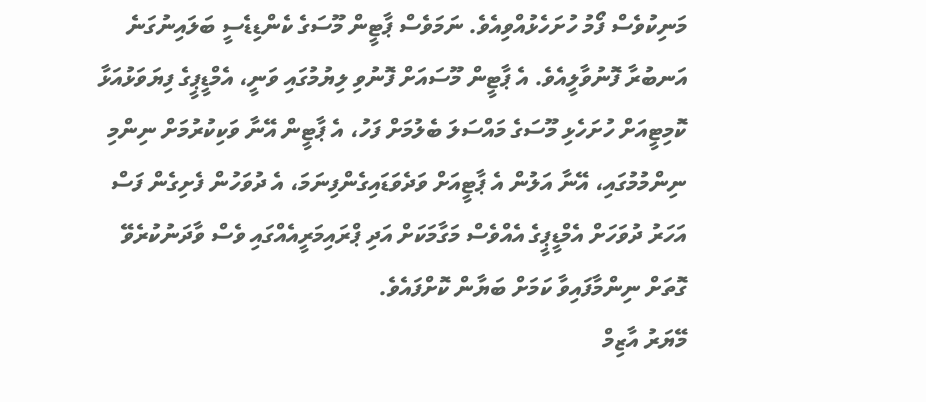މަނިކުވެސް ފޯމު ހުށަހެޅުއްވިއެވެ. ނަމަވެސް ޕާޓީން މޫސަގެ ކެންޑިޑެސީ ބަލައިނުގަނެ އަނބުރާ ފޮނުވާލީއެވެ. އެ ޕާޓީން މޫސައަށް ފޮނުވި ލިޔުމުގައި ވަނީ، އެމްޑީޕީގެ ފިޔަވަޅުއަޅާ ކޮމިޓީއަށް ހުށަހެޅި މޫސަގެ މައްސަލަ ބެލުމަށް ފަހު، އެ ޕާޓީން އޭނާ ވަކިކުރުމަށް ނިންމި ނިންމުމުގައި، އޭނާ އަލުން އެ ޕާޓީއަށް ވަދެވަޑައިގެންފިނަމަ، އެ ދުވަހުން ފެށިގެން ފަސް އަހަރު ދުވަހަށް އެމްޑީޕީގެ އެއްވެސް މަގާމަކަށް އަދި ޕްރައިމަރީއެއްގައި ވެސް ވާދަނުކުރެވޭ ގޮތަށް ނިންމާފައިވާ ކަމަށް ބަޔާން ކޮށްފައެވެ.
މޭޔަރު އާޒިމް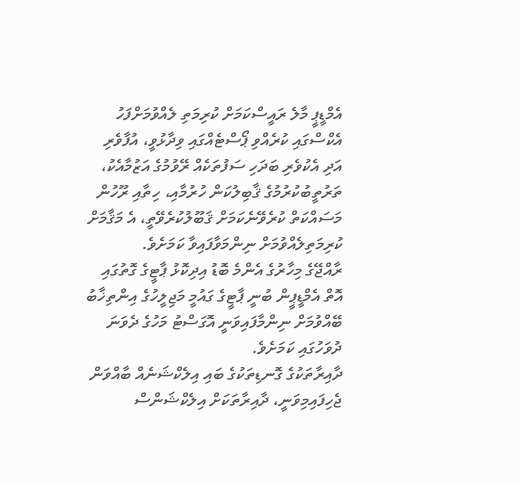އެމްޑީޕީ މާލެ ރައީސްކަމަށް ކުރިމަތި ލެއްވުމަށްފަހު އެކްސްގައި ކުރެއްވި ޕޯސްޓެއްގައި ވިދާޅުވީ، އުފާވެރި އަދި އެކުވެރި ބަދަހި ސަފުތަކެއް ރޭވުމުގެ އަޒުމާއެކު، ތަރުތީބުކުރުމުގެ ޤާބިލުކަން ހުރުމާއި، ހިތާއި ރޫހުން މަސައްކަތް ކުރެވޭނެކަމަށް ޤަބޫލުކުރެވޭތީ، އެ މަޤާމަށް ކުރިމަތިލެއްވުމަށް ނިންމަވާފައިވާ ކަމަށެވެ.
ރާއްޖޭގެ މިހާރުގެ އެންމެ ބޮޑު އިދިކޮޅު ޕާޓީގެ ގޮތުގައި އޮތް އެމްޑީޕީން ބުނީ ޕާޓީގެ ގައުމީ މަޖިލީހުގެ އިންތިޚާބު ބޭއްވުމަށް ނިންމާފައިވަނީ އޮގަސްޓު މަހުގެ ދެވަނަ ދުވަހުގައި ކަމަށެވެ.
ދާއިރާތަކުގެ ގޮނޑިތަކުގެ ބައި އިލެކްޝަނެއް ބާއްވަން ޖެހިފައިމިވަނީ، ދާއިރާތަކަށް އިލެކްޝަންސް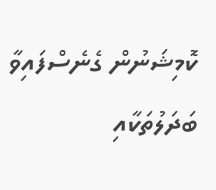ކޮމިޝަނުން ގެނެސްފައިވާ ބަދަލުތަކާއި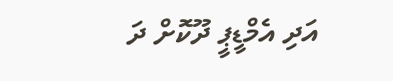އަދި އެމްޑީޕީ ދޫކޮށް ދަ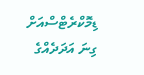ޑިމޮކްރެޓްސްއަށް ގިނަ އަދަދެއްގެ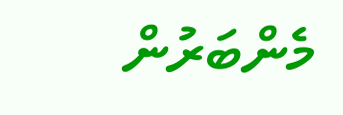މެންބަރުން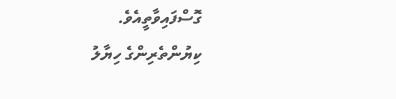ގޮސްފައިވާތީއެވެ.
ކިޔުންތެރިންގެ ހިޔާލު